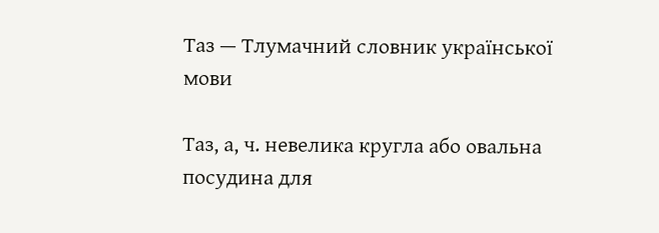Таз — Тлумачний словник української мови

Таз, а, ч. невелика кругла або овальна посудина для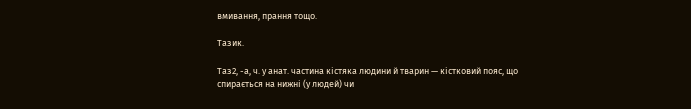вмивання, прання тощо.

Тазик.

Таз2, -а, ч. у анат. частина кістяка людини й тварин — кістковий пояс, що спирається на нижні (у людей) чи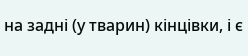на задні (у тварин) кінцівки, і є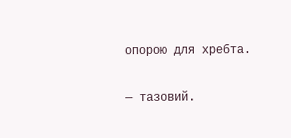опорою для хребта.

— тазовий.